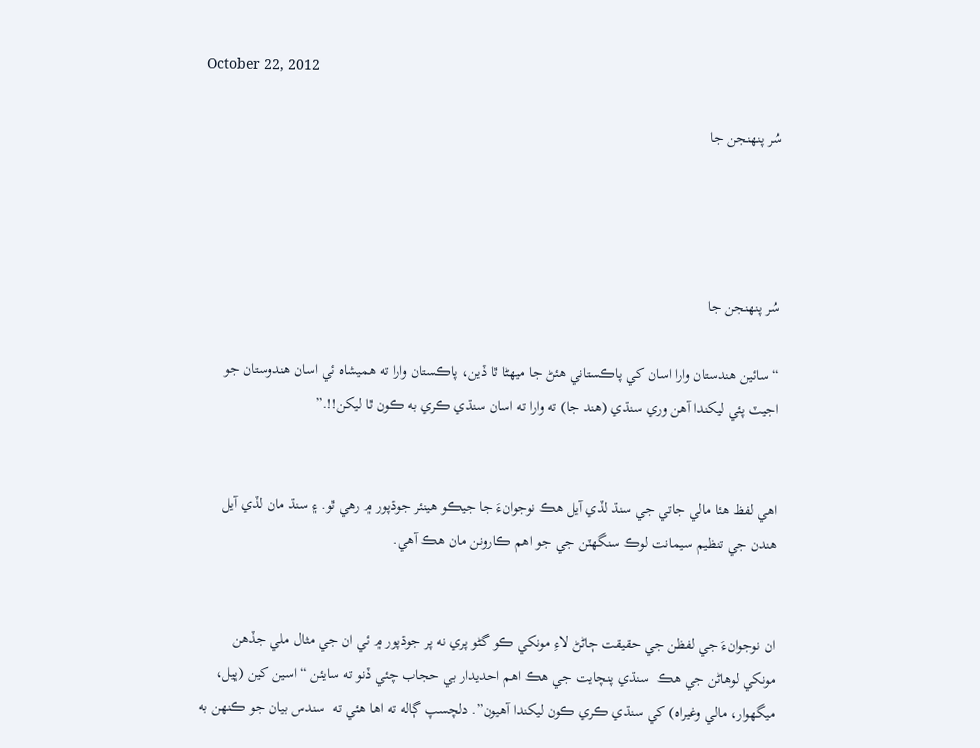October 22, 2012

سُر پنهنجن جا




سُر پنهنجن جا

“سائين هندستان وارا اسان کي پاڪستاني هئڻ جا ميهڻا ٿا ڏين، پاڪستان وارا ته هميشاه ئي اسان هندوستان جو اجيٽ پئي ليکندا آهن وري سنڌي (هند جا) ته وارا ته اسان سنڌي ڪري به ڪون ٿا ليکن!!.”


اهي لفظ هئا مالي جاتي جي سنڌ لڏي آيل هڪ نوجوانءَ جا جيڪو هينئر جوڌپور ۾ رهي ٿو. ۽ سنڌ مان لڏي آيل هندن جي تنظيم سيمانت لوڪ سنگھٽن جي جو اهم ڪارونن مان هڪ آهي.


ان نوجوانءَ جي لفظن جي حقيقت ڄاڻڻ لاءِ مونکي ڪو گڻو پري نه پر جوڌپور ۾ ئي ان جي مثال ملي جڏهن مونکي لوهاڻن جي هڪ  سنڌي پنچايت جي هڪ اهم احديدار بي حجاب چئي ڏنو ته سايئن “اسين کين (ڀيل، ميگھوار، مالي وغيراه) کي سنڌي ڪري ڪون ليکندا آهيون”. دلچسپ ڳاله ته اها هئي ته  سندس بيان جو ڪنهن به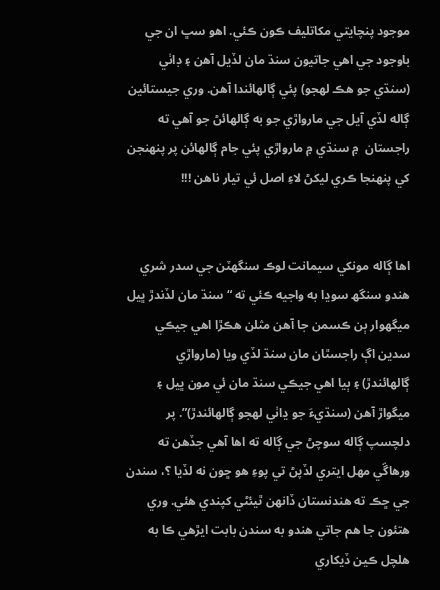موجود پنچايتي مکاتليف ڪون ڪئي. اهو سڀ ان جي باوجود جي اهي جاتيون سنڌ مان لڏيل آهن ۽ ڊاٺي (سنڌي جو هڪ لهجو) پئي ڳالهائندا آهن. وري جيستائين ڳاله لڏي آيل جي مارواڙي جو به ڳالهائڻ جو آهي ته راجستان  ۾ سنڌي ۾ مارواڙي پئي جام ڳالهائن پر پنهنجن کي پنهنجا ڪري ليکڻ لاءِ اصل ئي تيار ناهن !!!


اها ڳاله مونکي سيمانت لوڪ سنگھٽن جي سدر شري هندو سنگھ سوڍا به واجيه ڪئي ته “سنڌ مان لڏندڙ ڀيل ميگهوار ٻن ڪسمن جا آهن مثلن هڪڙا اهي جيڪي سدين اڳ راجسٿان مان سنڌ لڏي ويا (مارواڙي ڳالهائندڙ) ۽ ٻيا اهي جيڪي سنڌ مان ئي مون ڀيل ۽ ميگواڙ آهن (سنڌيءَ جو ڍاٺي لهجو ڳالهائندڙ)”. پر دلچسپ ڳاله سوچڻ جي ڳاله ته اها آهي جڏهن ته ورهاڱي مهل ايتري لڏپڻ تي پوءِ هو ڇون نه لڏيا ؟، سندن جي ڇڪ ته هندنستان ڏانهن ٿيئڻي کپندي هئي. وري هتئون جا هم جاتي هندو به سندن بابت ايڙهي ڪا به هلچل ڪين ڏيکاري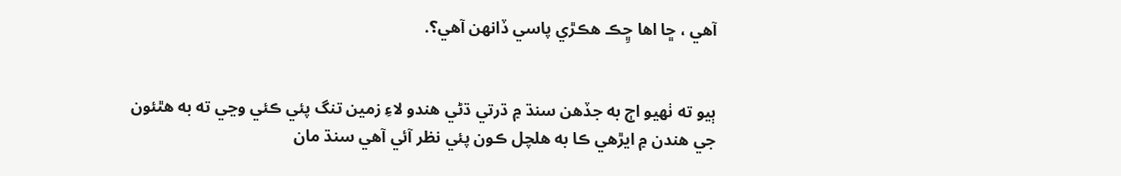آهي ، ڇا اها ڇِڪ هڪڙي پاسي ڏانهن آهي؟.


ٻيو ته ٺهيو اڄ به جڏهن سنڌ ۾ ڌرتي ڌڻي هندو لاءِ زمين تنگ پئي ڪئي وڃي ته به هٿئون جي هندن ۾ ايڙهي ڪا به هلچل ڪون پئي نظر آئي آهي سنڌ مان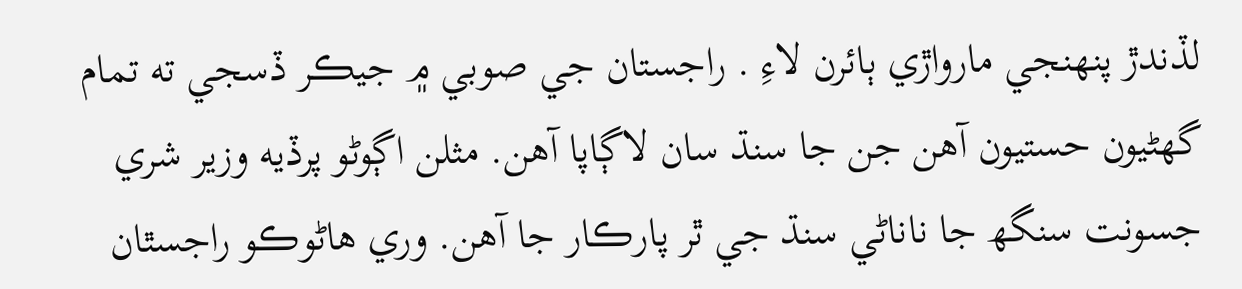لڏندڙ پنهنجي مارواڙي ٻائرن لاءِ . راجستان جي صوبي ۾ جيڪر ڏسجي ته تمام گھڻيون حستيون آهن جن جا سنڌ سان لاڳاپا آهن. مثلن اڳوڻو پرڏيه وزير شري جسونت سنگھ جا ناناڻي سنڌ جي ٿر پارڪار جا آهن. وري هاڻوڪو راجسٿان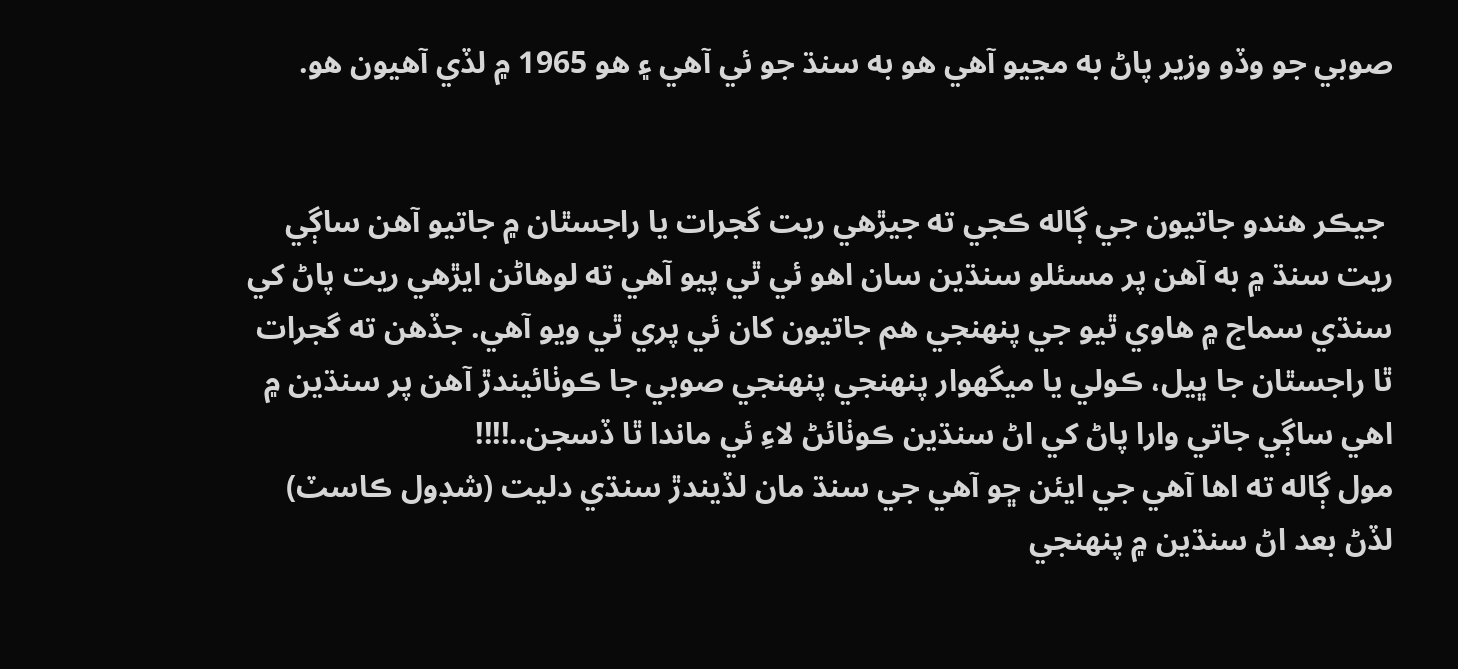صوبي جو وڏو وزير پاڻ به مڃيو آهي هو به سنڌ جو ئي آهي ۽ هو 1965 ۾ لڏي آهيون هو.


 جيڪر هندو جاتيون جي ڳاله ڪجي ته جيڙهي ريت گجرات يا راجسٿان ۾ جاتيو آهن ساڳي ريت سنڌ ۾ به آهن پر مسئلو سنڌين سان اهو ئي ٿي پيو آهي ته لوهاڻن ايڙهي ريت پاڻ کي سنڌي سماج ۾ هاوي ٿيو جي پنهنجي هم جاتيون کان ئي پري ٿي ويو آهي. جڏهن ته گجرات ٿا راجسٿان جا ڀيل، ڪولي يا ميگھوار پنهنجي پنهنجي صوبي جا ڪوٺائيندڙ آهن پر سنڌين ۾ اهي ساڳي جاتي وارا پاڻ کي اڻ سنڌين ڪوٺائڻ لاءِ ئي ماندا ٿا ڏسجن..!!!!
مول ڳاله ته اها آهي جي ايئن ڇو آهي جي سنڌ مان لڏيندڙ سنڌي دليت (شڊول ڪاسٽ) لڏڻ بعد اڻ سنڌين ۾ پنهنجي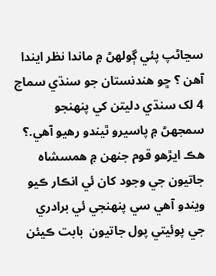سڃاڻپ پئي ڳولهڻ ۾ ماندا نظر ايندا آهن ؟ ڇو هندنستان جو سنڌي سماج 4 لک سنڌي دليتن کي پنهنجو سمجھڻ ۾ پاسيرو ٿيندو رهيو آهي.؟ هڪ ايڙهو قوم جنهن ۾ همسشاه جاتيون جي وجود کان ئي انڪار ڪيو ويندو آهي سي پنهنجي ئي برادري  جي پوئيتي پول جاتيون  بابت ڪيئن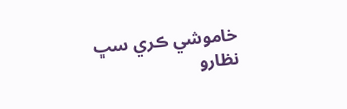خاموشي ڪري سڀ نظارو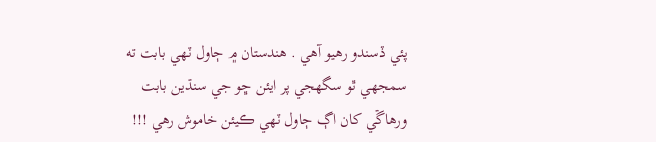پئي ڏسندو رهيو آهي . هندستان ۾ ڄاول ٽهي بابت ته سمجھي ٿو سگھجي پر ايئن ڇو جي سنڌين بابت ورهاڱي کان اڳ ڄاول ٽهي ڪيئن خاموش رهي !!!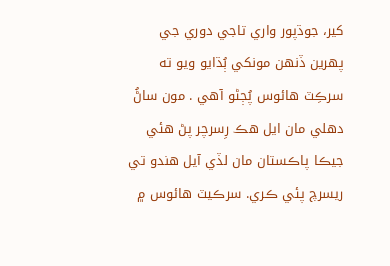کير، جوڌپور واري تاجي دوري جي پهرين ڏنهن مونکي ٻُڌايو ويو ته سرڪِٽ هائوس پُڄڻو آهي . مون ساڻُ دهلي مان ايل هڪ رِسرچر پڻ هئي جيڪا پاڪستان مان لڏي آيل هندو تي ريسرچ پئي ڪري. سرڪيٽ هائوس ۾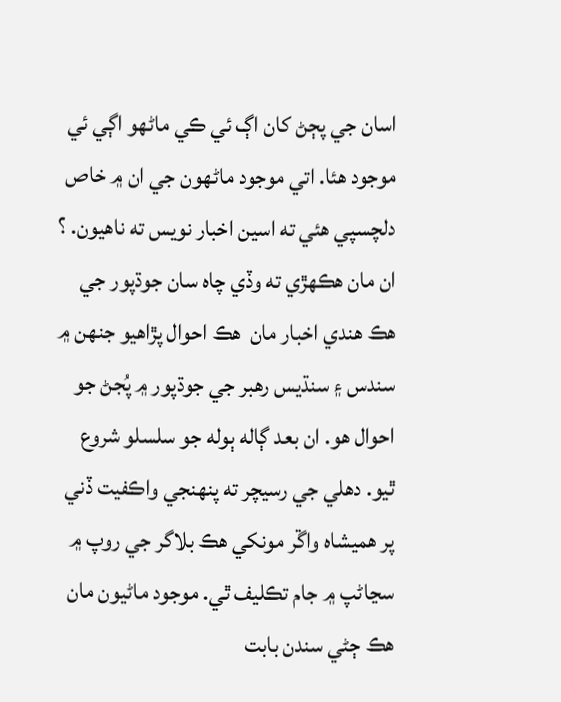اسان جي پڄڻ کان اڳ ئي ڪي ماڻهو اڳي ئي موجود هئا. اتي موجود ماڻهون جي ان ۾ خاص دلچسپي هئي ته اسين اخبار نويس ته ناهيون. ؟ ان مان هڪهڙي ته وڏي چاه سان جوڌپور جي هڪ هندي اخبار مان  هڪ احوال پڙاهيو جنهن ۾ سندس ۽ سنڌيس رهبر جي جوڌپور ۾ پُجڻ جو احوال هو. ان بعد ڳاله ٻوله جو سلسلو شروع ٿيو. دهلي جي رسيچر ته پنهنجي واڪفيت ڏني پر هميشاه واڱر مونکي هڪ بلاگر جي روپ ۾ سڃاڻپ ۾ جام تڪليف ٿي. موجود ماڻيون مان هڪ ڄڻي سندن بابت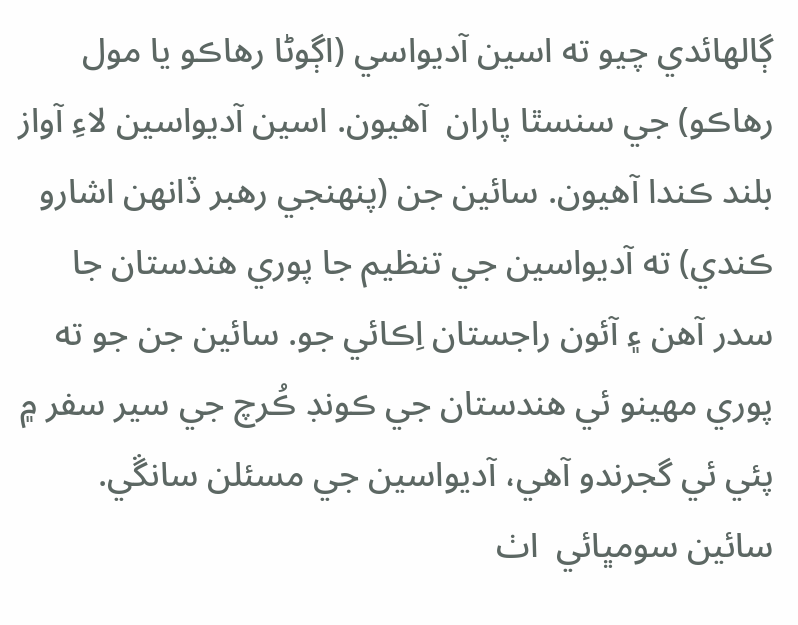ڳالهائدي چيو ته اسين آديواسي (اڳوڻا رهاڪو يا مول رهاڪو) جي سنسٿا پاران  آهيون. اسين آديواسين لاءِ آواز بلند ڪندا آهيون. سائين جن (پنهنجي رهبر ڏانهن اشارو ڪندي) ته آديواسين جي تنظيم جا پوري هندستان جا سدر آهن ۽ آئون راجستان اِڪائي جو. سائين جن جو ته پوري مهينو ئي هندستان جي ڪونڊ ڪُرچ جي سير سفر ۾ پئي ئي گجرندو آهي، آديواسين جي مسئلن سانڱي. سائين سومڀائي  اٺ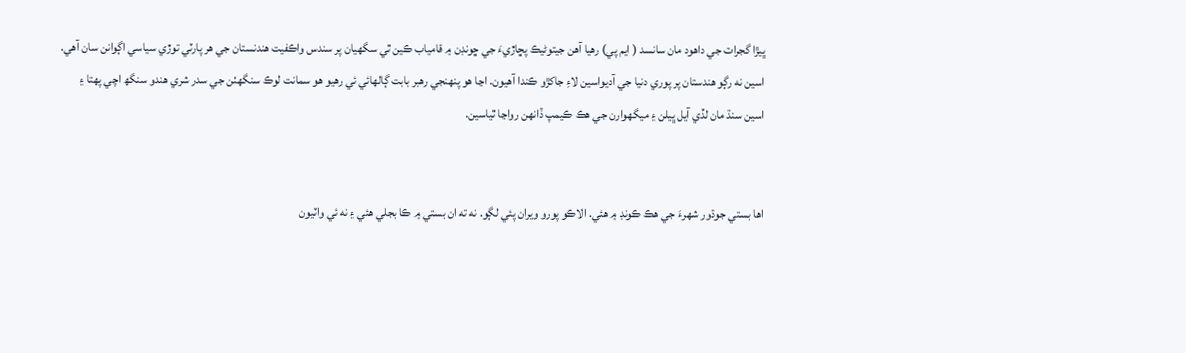ڀيڙا گجرات جي داهود مان سانسد ( ايم پي) رهيا آهن جيتوڻيڪ پڇاڙيءَ جي ڇونڊن ۾ قامياب ڪين ٿي سگھيان پر سندس واڪفيت هندنستان جي هر پارٽي توڙي سياسي اڳوانن سان آهي. اسين نه رڳو هندستان پر پوري دنيا جي آديواسين لاءِ جاکڙو ڪندا آهيون. اڃا هو پنهنجي رهبر بابت ڳالهائي ئي رهيو هو سمانت لوڪ سنگھٺن جي سدر شري هندو سنگھ اچي پهتا ۽ اسين سنڌ مان لڏي آيل ڀيلن ۽ ميگھوارن جي هڪ ڪيمپ ڏانهن رواڃا ٿياسين.


اها بستي جوڌور شهرءَ جي هڪ ڪونڊ ۾ هئي. الاڪو پورو ويران پئي لڳو. نه ته ان بستي ۾ ڪا بجلي هئي ۽ نه ئي واٽيون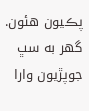پڪيون هئون. گھر به سڀ جوپڙيون وارا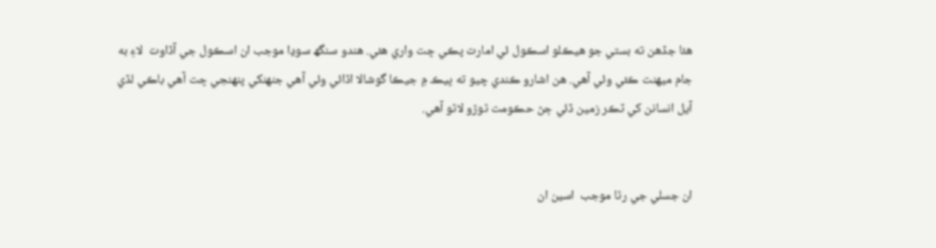هئا جڏهن ته بستي جو هيڪلو اسڪول ئي امارت پڪي ڇت واري هئي. هندو سنگھ سوڍا موجب ان اسڪول جي آڏاوت  لاءِ به جام ميهنت ڪئي وئي آهي. هن اشارو ڪندي چيو ته ڀيڪ ۾ جيڪا گوشالا اڏائي وئي آهي جنهنکي پنهنجي ڇت آهي باڪي لڏي آيل انسانن کي ٽڪر زمين ڏئي ڄڻ حڪومت ٿوڙو لاٿو آهي.


ان جسلي جي رٿا موجب  اسين ان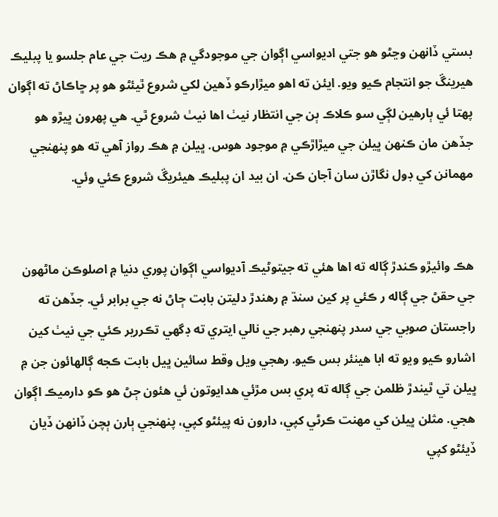بستي ڏانهن وڃڻو هو جتي اديواسي اڳوان جي موجودگي ۾ هڪ ريت جي عام جلسو يا پبليڪ هيرينڱ جو انتجام ڪيو ويو. ايئن ته اهو ميڙارڪو ڏهين لکي شروع ٿيئڻو هو پر ڇاڪاڻ ته اڳوان پهتا ئي ٻارهين لڳي سو ڪلاڪ ٻن جي انتظار نيٺ اها نيٺ شروع ٿي. هي پهرون ڀيڙو هو جڏهن مان ڪنهن ڀيلن جي ميڙاڙڪي ۾ موجود هوس. ڀيلن ۾ هڪ رواز آهي ته هو پنهنجي مهمانن کي ڊول نگاڙن سان آجان ڪن. ان بيد ان پبليڪ هيئريڱ شروع ڪئي وئي.


هڪ وائيڙو ڪندڙ ڳاله ته اها هئي ته جيتوڻيڪ آديواسي اڳوان پوري دنيا ۾ اصلوڪن ماڻهون جي حقڻ جي ڳاله ر ڪئي پر کين سنڌ ۾ رهندڙ دليتن بابت ڄاڻ نه جي برابر ئي. جڏهن ته راجستان صوبي جي سدر پنهنجي رهبر جي نالي ايتري ته ڊگھي تڪررير ڪئي جي نيٺ کين اشارو ڪيو ويو ته ابا هينئر بس ڪيو. رهجي ويل وقط سائين ڀيل بابت ڪجه ڳالهائون جن ۾ ڀيلن تي ٿيندڙ ظلمن جي ڳاله ته پري بس مڙئي هدايوتون ئي هئون ڄڻ هو ڪو دارميڪ اڳوان هجي. مثلن ڀيلن کي مهنت ڪرڻي کپي، دارون نه پيئڻو کپي، پنهنجي ٻارن ٻچن ڏانهن ڏيان ڏيئڻو کپي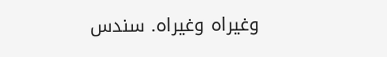وغيراه وغيراه. سندس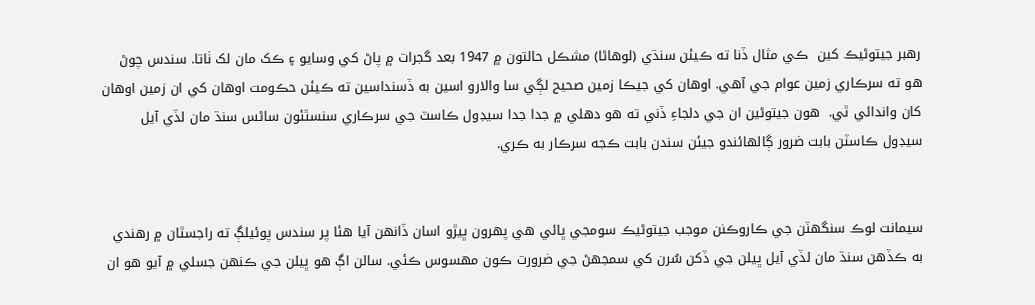رهبر جيتوڻيڪ کين  ڪي مثال ڏنا ته ڪيئن سنڌي (لوهاڻا) مشڪل حالتون ۾ 1947 بعد گجرات ۾ پاڻ کي وسايو ۽ ڪک مان لک ٺاتا. سندس چوڻ هو ته سرڪاري زمين عوام جي آهي. اوهان کي جيڪا زمين صحيح لڳي سا والارو اسين به ڏسنداسين ته ڪيئن حڪومت اوهان کي ان زمين اوهان کان واندائي ٿي.  هون جيتوڻين ان جي دلجاءِ ڏني ته هو دهلي ۾ جدا جدا سيڊول ڪاسٽ جي سرڪاري سنسٿئون ساڻس سنڌ مان لڏي آيل سيڊول ڪاسٽن بابت ضرور ڳالهائندو جيئن سندن بابت ڪجه سرڪار به ڪري.


سيمانت لوڪ سنگھٽن جي ڪاروڪنن موجب جيتوڻيڪ سومجي ڀائي هي پهرون ڀيڙو اسان ڏانهن آيا هئا پر سندس پوئيلڳ ته راجسٿان ۾ رهندي به ڪڏهن سنڌ مان لڏي آيل ڀيلن جي ڏکن سُرن کي سمجھڻ جي ضرورت ڪون مهسوس ڪئي. سالن اڳ هو ڀيلن جي ڪنهن جسلي ۾ آيو هو ان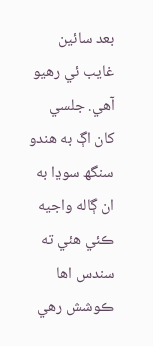بعد سائين غايب ئي رهيو آهي. جلسي کان اڳ به هندو سنگھ سوڍا به ان ڳاله واجيه ڪئي هئي ته سندس اها ڪوشش رهي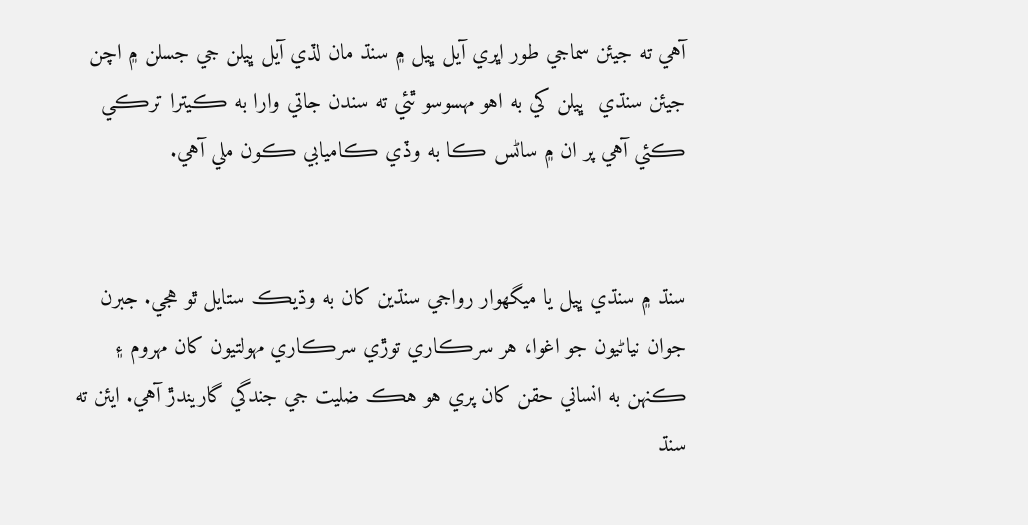آهي ته جيئن سماجي طور اڀري آيل ڀيل ۾ سنڌ مان لڏي آيل ڀيلن جي جسلن ۾ اچن جيئن سنڌي  ڀيلن کي به اهو مهسوسو ٿئي ته سندن جاتي وارا به ڪيترا ترڪي ڪئي آهي پر ان ۾ ساڻس ڪا به وڏي ڪاميابي ڪون ملي آهي.


سنڌ ۾ سنڌي ڀيل يا ميگھوار رواجي سنڌين کان به وڌيڪ ستايل ٿو هجي. جبرن جوان نياڻيون جو اغوا، هر سرڪاري توڙي سرڪاري مهولتيون کان مهروم ۽ ڪنهن به انساني حقن کان پري هو هڪ ضليت جي جندگي گاريندڙ آهي. ايئن ته سنڌ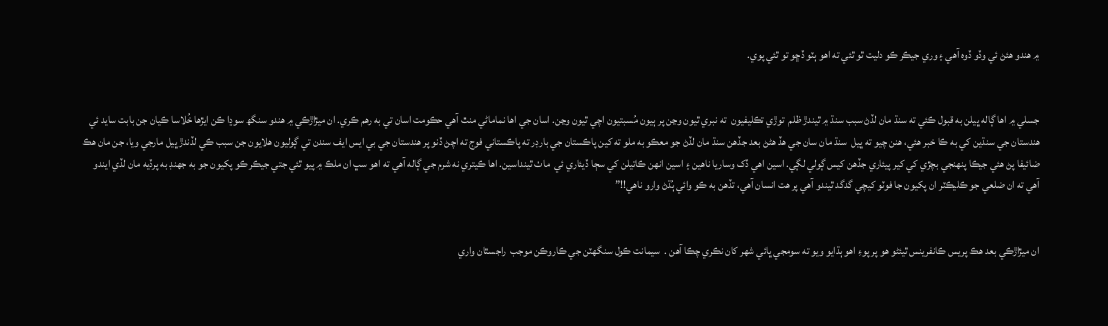۾ هندو هئڻ ئي وڏو ڏوه آهي ۽ وري جيڪر ڪو دليت ٿو ٿئي ته اهو ٻٽو ڏڇو تو ٿئي پوي.


جسلي ۾ اها ڳاله ڀيلن به قبول ڪئي ته سنڌ مان لڏڻ سبب سنڌ ۾ ٿيندڙ ظلم  توڙي تڪليفيون  ته نبري ٿيون وڃن پر ٻيون مُسبتيون اچي ٿيون وڃن. اسان جي اها نماماڻي منٿ آهي حڪومت اسان تي به رهم ڪري. ان ميڙاڙڪي ۾ هندو سنگھ سوڍا ڪن ايڙها خُلاسا ڪيان جن بابت سايد ئي هندستان جي سنڌين کي به ڪا خبر هئي، هنن چيو ته ڀيل  سنڌ مان سان جي هڏ هڻڻ بعد جڏهن سنڌ مان لڏڻ جو معڪو به ملو ته کين پاڪستان جي بارڊر ته پاڪستاني فوج ته اچڻ ڏنو پر هندستان جي بي ايس ايف سندن تي ڳوليون هلايون جن سبب ڪي لڏندڙ ڀيل مارجي ويا، جن مان هڪ ضائيفا پڻ هئي جيڪا پنهنجي بچڙي کي کير پيئاري جڏهن کيس ڳولي لڳي. اسين اهي ڏک وساريا ناهين ۽ اسين انهن ڪاتيلن کي سڄا ڏيئاري ئي  ماٺ ٿينداسين. اها ڪيتري نه شرم جي ڳاله آهي ته اهو سڀ ان ملڪ ۾ پيو ٿئي جتي جيڪر ڪو پکيون جو به جهنڊ به پرڏيه مان لڏي ايندو آهي ته ان ضلعي جو ڪليڪٽر ان پکيون جا فوٽو کيچي گدگد ٿيندو آهي پر هت انسان آهي، تڏهن به ڪو وائي ٻُڌڻ وارو ناهي!!”


ان ميڙاڙڪي بعد هڪ پريس ڪانفرينس ٿيئڻو هو پر پوءِ اهو ٻڌايو ويو ته سومجي ڀائي شهر کان نڪري چڪا آهن .  سيمانت ڪول سنگھٽن جي ڪاروڪن موجب  راجسٿان واري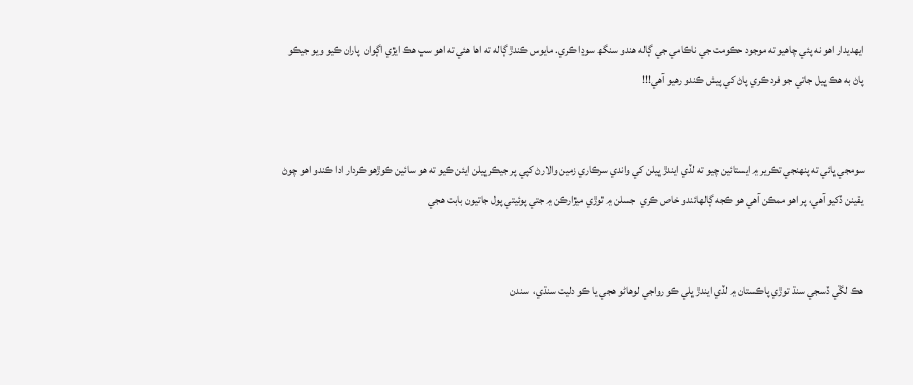ايهديدار اهو نه پئي چاهيو ته موجود حڪومت جي ناڪامي جي ڳاله هندو سنگھ سوڍا ڪري. مايوس ڪندڙ ڳاله ته اها هئي ته اهو سڀ هڪ ايڙي اڳوان  پاران ڪيو ويو جيڪو پاڻ به هڪ ڀيل جاتي جو فرد ڪري پاڻ کي پيش ڪندو رهيو آهي!!!


سومجي ڀائي ته پنهنجي تڪرير ۾ ايستائين چيو ته لڏي ايندڙ ڀيلن کي واندي سرڪاري زمين والارڻ کپي پر جيڪر ڀيلن ايئن ڪيو ته هو سائين ڪوڙهو ڪردار ادا ڪندو اهو چوڻ يقينن ڏکيو آهي، پر اهو ممڪن آهي هو ڪجه ڳالهائندو خاص ڪري  جسلن ۾ ٿوڙي ميڙارڪن ۾ جتي پوئيتي پول جاتيون بابت هجي


هڪ لڱي ڏسجي سنڌ توڙي پاڪستان ۾ لڏي ايندڙ ڀلي ڪو رواجي لوهاڻو هجي يا ڪو دليت سنڌي،  سندن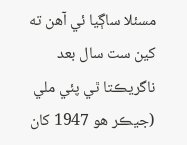مسئلا ساڳيا ئي آهن ته کين ست سال بعد ناگريڪتا ٿي پئي ملي (جيڪر هو 1947 کان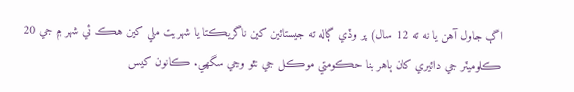اڳ جاول آهن يا نه ته 12 سال) پر وڏي ڳاله ته جيستائين کين ناگريڪتا يا شهريت ملي کين هڪ ئي شهر ۾ جي 20 ڪلوميٽر جي دائيري کان ٻاهر بنا حڪومتي موڪل جي نٿو وڃي سگھي. ڪانون کيس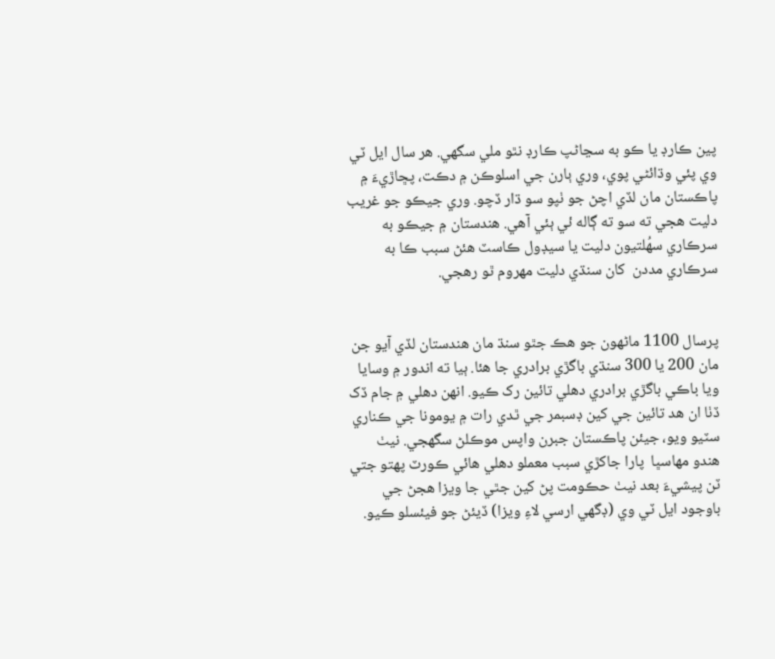پين ڪارڊ يا ڪو به سڃاڻپ ڪارڊ نٿو ملي سگھي. هر سال ايل ٽي وي پئي وڌائڻي پوي، وري ٻارن جي اسلوڪن ۾ دڪت، پڇاڙيءَ ۾ پاڪستان مان لڏي اچڻ جو ٺپو سو ڌار ڏچو. وري جيڪو جو غريب دليت هجي ته سو ته ڳاله ئي ٻئي آهي. هندستان ۾ جيڪو به سرڪاري سهُلتيون دليت يا سيڊول ڪاسٽ هئڻ سبب ڪا به سرڪاري مددن  کان سنڌي دليت مهروم ٿو رهجي.


پرسال 1100 ماڻهون جو هڪ جٿو سنڌ مان هندستان لڏي آيو جن مان 200 يا 300 سنڌي باگڙي برادري جا هئا. ٻيا ته اندور ۾ وسايا ويا باڪي باگڙي برادري دهلي تائين رک ڪيو. انهن دهلي ۾ جام ڏک ڏٺا ان هد تائين جي کين ڊسبمر جي ٿدي رات ۾ يومونا جي ڪناري سٽيو ويو، جيئن پاڪستان جبرن واپس موڪلڻ سگھجي. نيٺ  هندو مهاسڀا  پارا جاکڙي سبب معملو دهلي هائي ڪورٽ پهتو جتي ٽن پيشيءَ بعد نيٺ حڪومت پڻ کين جٿي جا ويزا هجڻ جي باوجود ايل ٽي وي (ڊگھي ارسي لاءِ ويزا) ڏيئڻ جو فيئسلو ڪيو.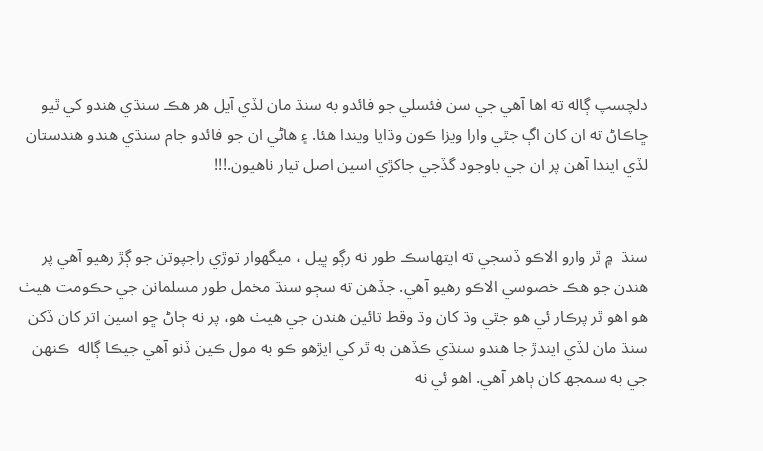دلچسپ ڳاله ته اها آهي جي سن فئسلي جو فائدو به سنڌ مان لڏي آيل هر هڪ سنڌي هندو کي ٿيو ڇاڪاڻ ته ان کان اڳ جٿي وارا ويزا ڪون وڌايا ويندا هئا. ۽ هاڻي ان جو فائدو جام سنڌي هندو هندستان لڏي ايندا آهن پر ان جي باوجود گڏجي جاکڙي اسين اصل تيار ناهيون.!!!


سنڌ  ۾ ٿر وارو الاڪو ڏسجي ته ايتهاسڪ طور نه رڳو ڀيل ، ميگھوار توڙي راجپوتن جو ڳڙ رهيو آهي پر هندن جو هڪ خصوسي الاڪو رهيو آهي. جڏهن ته سڄو سنڌ مخمل طور مسلمانن جي حڪومت هيٺ هو اهو ٿر پرڪار ئي هو جٿي وڌ کان وڌ وقط تائين هندن جي هيٺ هو، پر نه ڄاڻ ڇو اسين اتر کان ڏکن سنڌ مان لڏي ايندڙ جا هندو سنڌي ڪڏهن به ٿر کي ايڙهو ڪو به مول ڪين ڏنو آهي جيڪا ڳاله  ڪنهن جي به سمجھ کان ٻاهر آهي. اهو ئي نه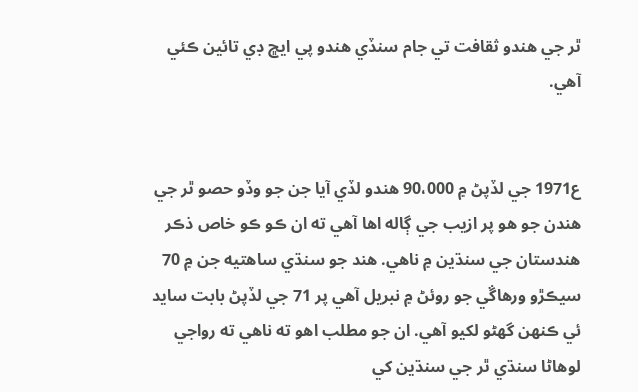ٿر جي هندو ثقافت تي جام سنڏي هندو پي ايڇ ڊي تائين ڪئي آهي.


ع1971 جي لڏپڻ ۾ 90،000 هندو لڏي آيا جن جو وڏو حصو ٿر جي هندن جو هو پر ازيب جي ڳاله اها آهي ته ان ڪو ڪو خاص ذڪر هندستان جي سنڌين ۾ ناهي. هند جو سنڌي ساهتيه جن ۾ 70 سيڪڙو ورهاڱي جو روئڻ ۾ نبريل آهي پر 71 جي لڏپڻ بابت سايد ئي ڪنهن گھڻو لکيو آهي. ان جو مطلب اهو ته ناهي ته رواجي لوهاڻا سنڌي ٿر جي سنڌين کي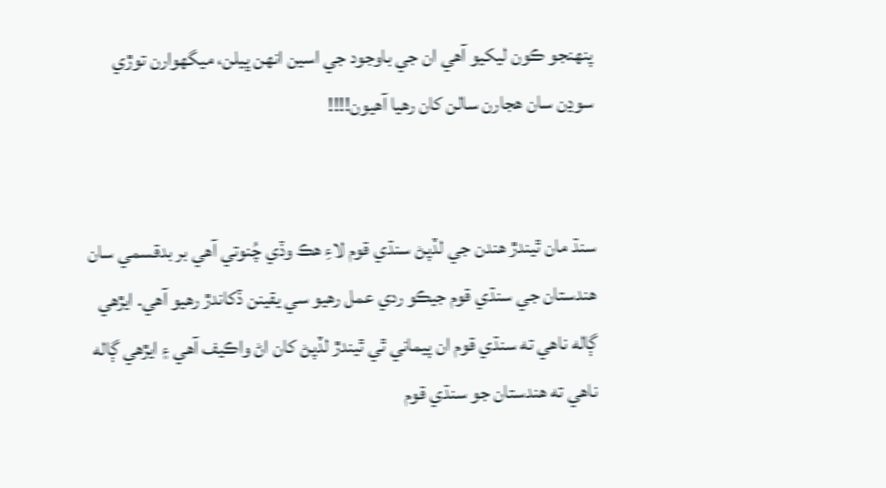پنهنجو ڪون ليکيو آهي ان جي باوجود جي اسين انهن ڀيلن، ميگھوارن توڙي سوڍن سان هجارن سالن کان رهيا آهيون!!!!


سنڌ مان ٿيندڙ هندن جي لڏپڻ سنڌي قوم لاءِ هڪ وڏي چُنوتي آهي بر بدقسمي سان هندستان جي سنڌي قوم جيڪو ردي عمل رهيو سي يقينن ڏکاندڙ رهيو آهي. ايڙهي ڳاله ناهي ته سنڌي قوم ان پيماني ٿي ٿيندڙ لڏپڻ کان اڻ واڪيف آهي ۽ ايڙهي ڳاله ناهي ته هندستان جو سنڌي قوم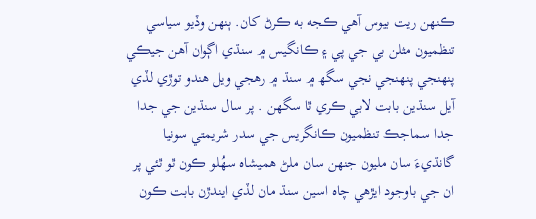ڪنهن ريت بيوس آهي ڪجه به ڪرڻ کان. ٻنهن وڏيو سياسي تنظميون مثلن بي جي پي ۽ ڪانگيس ۾ سنڌي اڳوان آهن جيڪي پنهنجي پنهنجي نجي سگھ ۾ سنڌ ۾ رهجي ويل هندو توڙي لڏي آيل سنڌين بابت لابي ڪري ٿا سگھن . پر سال سنڌين جي جدا جدا سماجڪ تنظميون ڪانگريس جي سدر شريمتي سونيا گانڌيءَ سان مليون جنهن سان ملڻ هميشاه سهُلو ڪون ٿو ٿئي پر ان جي باوجود ايڙهي چاه اسين سنڌ مان لڏي ايندڙن بابت ڪون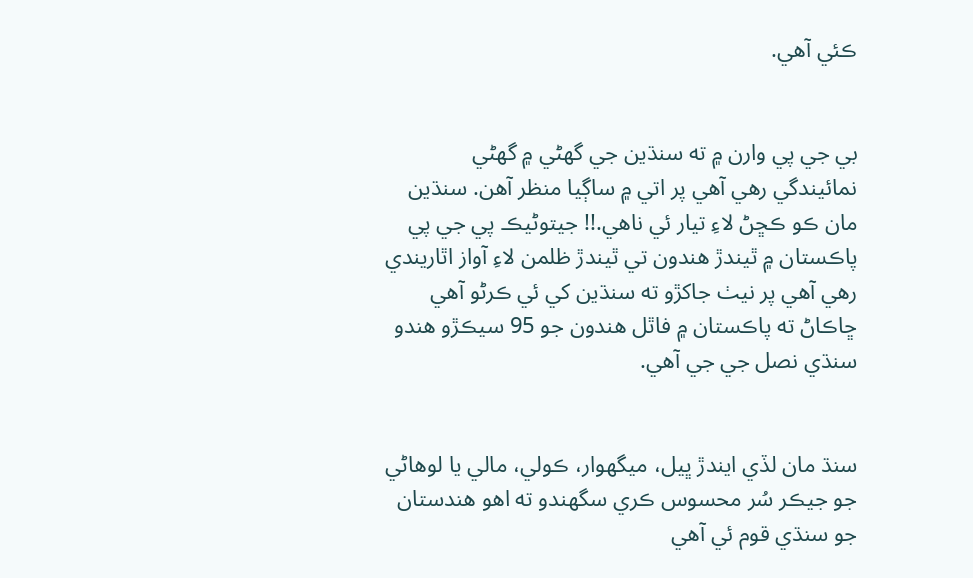ڪئي آهي.


بي جي پي وارن ۾ ته سنڌين جي گھڻي ۾ گھڻي نمائيندگي رهي آهي پر اتي ۾ ساڳيا منظر آهن. سنڌين مان ڪو ڪڇڻ لاءِ تيار ئي ناهي.!! جيتوڻيڪ پي جي پي پاڪستان ۾ ٿيندڙ هندون تي ٿيندڙ ظلمن لاءِ آواز اٿاريندي رهي آهي پر نيٺ جاکڙو ته سنڌين کي ئي ڪرڻو آهي ڇاڪاڻ ته پاڪستان ۾ فاٿل هندون جو 95 سيڪڙو هندو سنڌي نصل جي جي آهي.


سنڌ مان لڏي ايندڙ ڀيل، ميگھوار، ڪولي، مالي يا لوهاڻي جو جيڪر سُر محسوس ڪري سگھندو ته اهو هندستان جو سنڌي قوم ئي آهي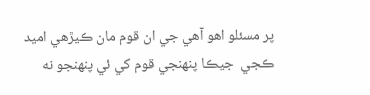پر مسئلو اهو آهي جي ان قوم مان ڪيڙهي اميد ڪجي  جيڪا پنهنجي قوم کي ئي پنهنجو نه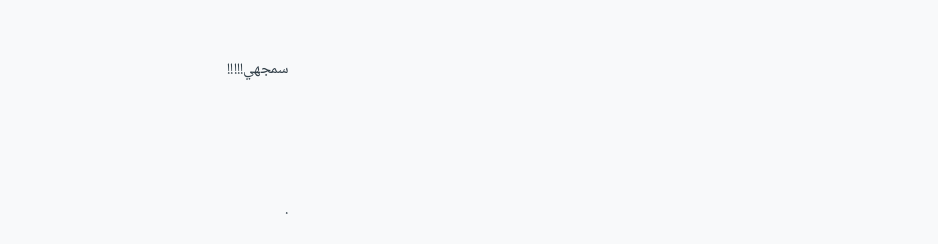سمجھي!!!!!






.